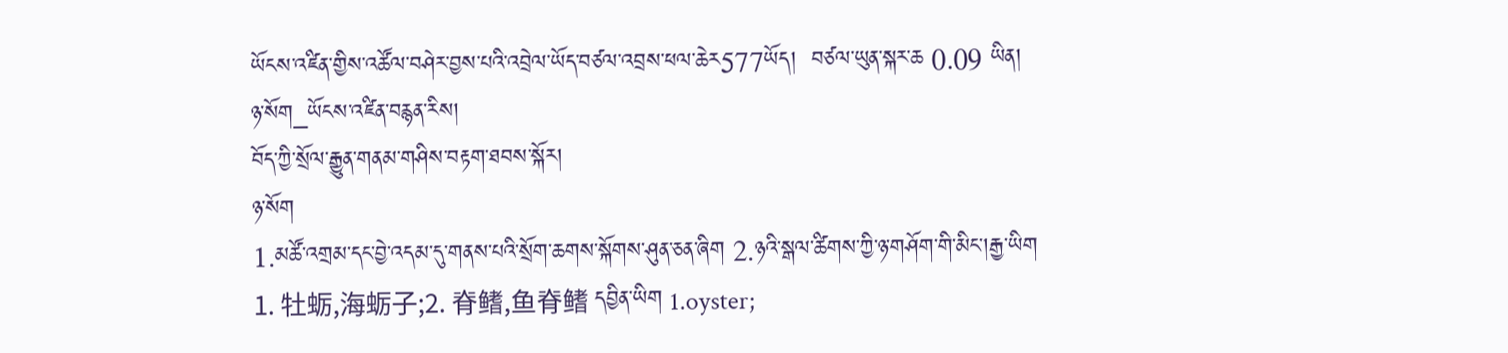ཡོངས་འཛིན་གྱིས་འཚོལ་བཤེར་བྱས་པའི་འབྲེལ་ཡོད་བཙལ་འབྲས་ཕལ་ཆེར577ཡོད།  བཙལ་ཡུན་སྐར་ཆ 0.09 ཡིན།
ཉ་སོག_ཡོངས་འཛིན་བརྙན་རིས།
བོད་ཀྱི་སྲོལ་རྒྱུན་གནམ་གཤིས་བརྟག་ཐབས་སྐོར།
ཉ་སོག
1.མཚོ་འགྲམ་དང་བྱེ་འདམ་དུ་གནས་པའི་སྲོག་ཆགས་སྐོགས་ཤུན་ཅན་ཞིག 2.ཉའི་སྒལ་ཚིགས་ཀྱི་ཉ་གཤོག་གི་མིང་།རྒྱ་ཡིག 1. 牡蛎,海蛎子;2. 脊鳍,鱼脊鳍 དབྱིན་ཡིག 1.oyster;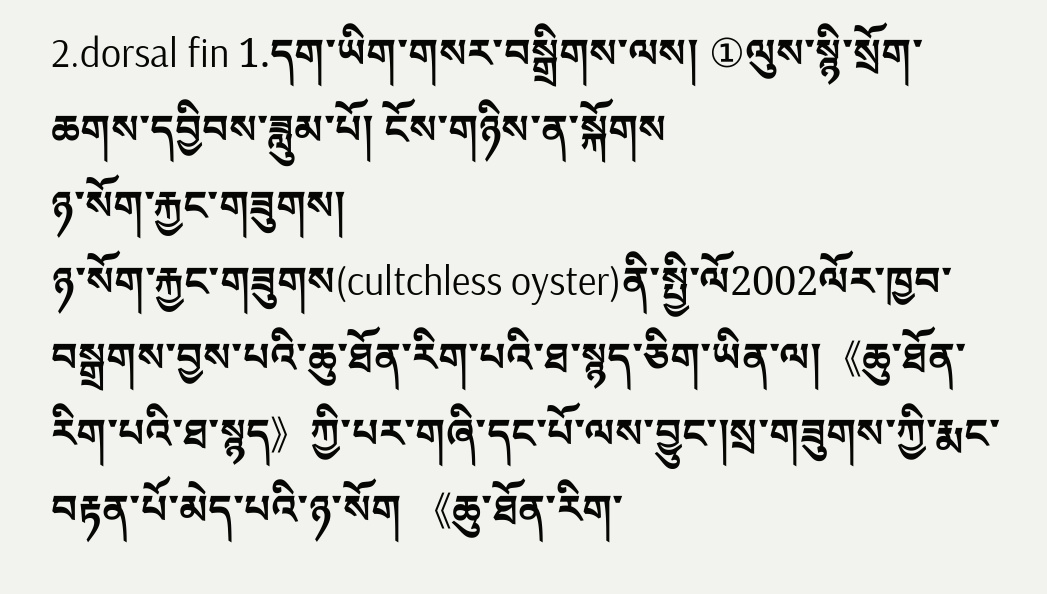2.dorsal fin 1.དག་ཡིག་གསར་བསྒྲིགས་ལས། ①ལུས་སྙི་སྲོག་ཆགས་དབྱིབས་ཟླུམ་པོ། ངོས་གཉིས་ན་སྐོགས
ཉ་སོག་རྐྱང་གཟུགས།
ཉ་སོག་རྐྱང་གཟུགས(cultchless oyster)ནི་སྤྱི་ལོ2002ལོར་ཁྱབ་བསྒྲགས་བྱས་པའི་ཆུ་ཐོན་རིག་པའི་ཐ་སྙད་ཅིག་ཡིན་ལ།《ཆུ་ཐོན་རིག་པའི་ཐ་སྙད》ཀྱི་པར་གཞི་དང་པོ་ལས་བྱུང་།སྲ་གཟུགས་ཀྱི་རྨང་བརྟན་པོ་མེད་པའི་ཉ་སོག 《ཆུ་ཐོན་རིག་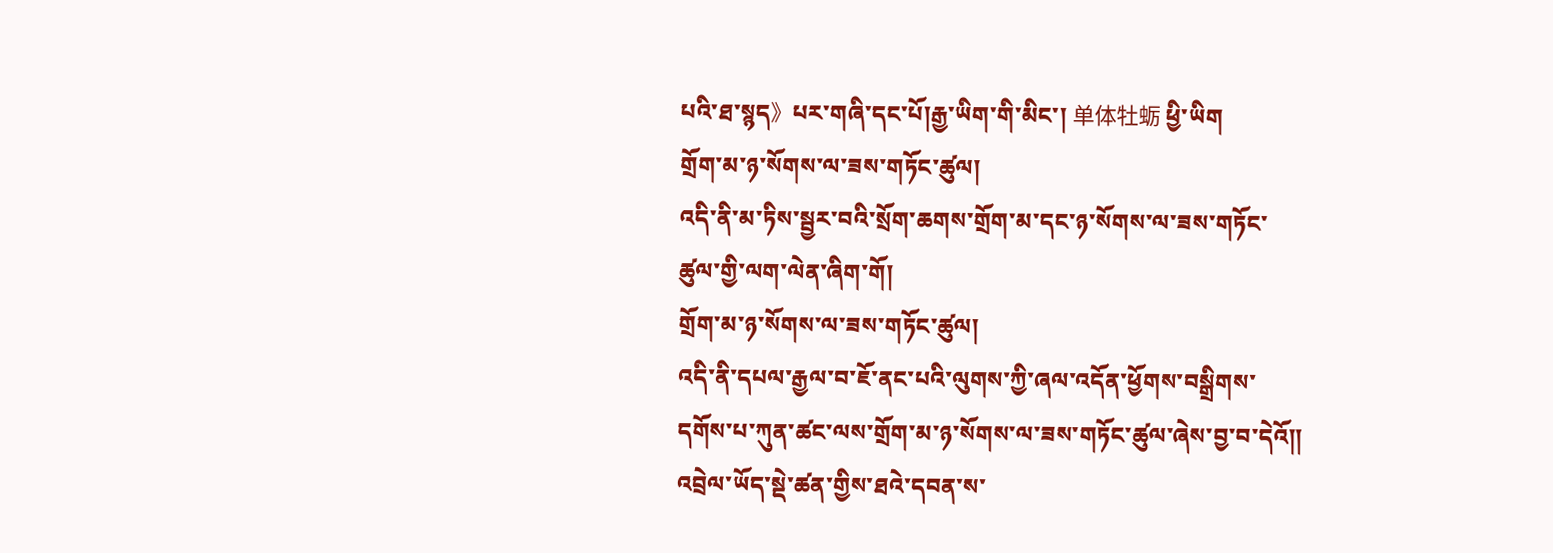པའི་ཐ་སྙད》པར་གཞི་དང་པོ།རྒྱ་ཡིག་གི་མིང་། 单体牡蛎 ཕྱི་ཡིག
གྲོག་མ་ཉ་སོགས་ལ་ཟས་གཏོང་ཚུལ།
འདི་ནི་མ་ཏིས་སྦྱར་བའི་སྲོག་ཆགས་གྲོག་མ་དང་ཉ་སོགས་ལ་ཟས་གཏོང་ཚུལ་གྱི་ལག་ལེན་ཞིག་གོ།
གྲོག་མ་ཉ་སོགས་ལ་ཟས་གཏོང་ཚུལ།
འདི་ནི་དཔལ་རྒྱལ་བ་ཇོ་ནང་པའི་ལུགས་ཀྱི་ཞལ་འདོན་ཕྱོགས་བསྒྲིགས་དགོས་པ་ཀུན་ཚང་ལས་གྲོག་མ་ཉ་སོགས་ལ་ཟས་གཏོང་ཚུལ་ཞེས་བྱ་བ་དེའོ༎
འབྲེལ་ཡོད་སྡེ་ཚན་གྱིས་ཐའེ་དབན་ས་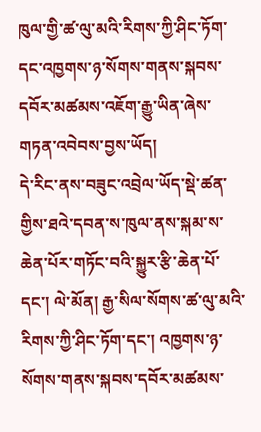ཁུལ་གྱི་ཚ་ལུ་མའི་རིགས་ཀྱི་ཤིང་ཏོག་དང་འཁྱགས་ཉ་སོགས་གནས་སྐབས་དབོར་མཚམས་འཇོག་རྒྱུ་ཡིན་ཞེས་གཏན་འབེབས་བྱས་ཡོད།
དེ་རིང་ནས་བཟུང་འབྲེལ་ཡོད་སྡེ་ཚན་གྱིས་ཐའེ་དབན་ས་ཁུལ་ནས་སྐམ་ས་ཆེན་པོར་གཏོང་བའི་སྐྱུར་རྩི་ཆེན་པོ་དང་། ལེ་མོན། རྒྱ་སིལ་སོགས་ཚ་ལུ་མའི་རིགས་ཀྱི་ཤིང་ཏོག་དང་། འཁྱགས་ཉ་སོགས་གནས་སྐབས་དབོར་མཚམས་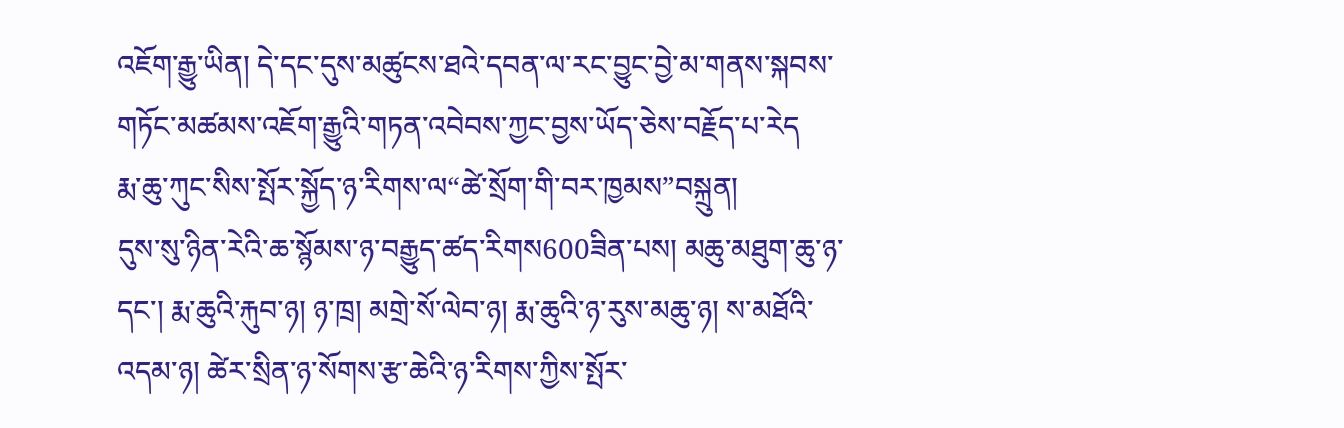འཇོག་རྒྱུ་ཡིན། དེ་དང་དུས་མཚུངས་ཐའེ་དབན་ལ་རང་བྱུང་བྱེ་མ་གནས་སྐབས་གཏོང་མཚམས་འཇོག་རྒྱུའི་གཏན་འབེབས་ཀྱང་བྱས་ཡོད་ཅེས་བརྗོད་པ་རེད
རྨ་ཆུ་ཀུང་སིས་སྤོར་སྐྱོད་ཉ་རིགས་ལ“ཚེ་སྲོག་གི་བར་ཁྱམས”བསྐྲུན།
དུས་སུ་ཉིན་རེའི་ཆ་སྙོམས་ཉ་བརྒྱུད་ཚད་རིགས600ཟིན་པས། མཆུ་མཐུག་ཆུ་ཉ་དང་། རྨ་ཆུའི་རྐུབ་ཉ། ཉ་ཁྲ། མགྲེ་སོ་ལེབ་ཉ། རྨ་ཆུའི་ཉ་རུས་མཆུ་ཉ། ས་མཐོའི་འདམ་ཉ། ཚེར་སྲིན་ཉ་སོགས་རྩ་ཆེའི་ཉ་རིགས་ཀྱིས་སྤོར་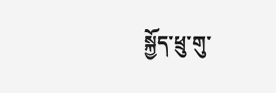སྐྱོད་ཕྲུ་གུ་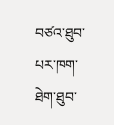བཙའ་ཐུབ་པར་ཁག་ཐེག་ཐུབ་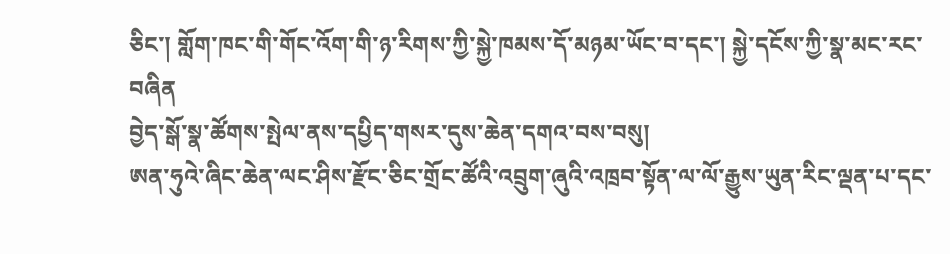ཅིང་། གློག་ཁང་གི་གོང་འོག་གི་ཉ་རིགས་ཀྱི་སྐྱེ་ཁམས་དོ་མཉམ་ཡོང་བ་དང་། སྐྱེ་དངོས་ཀྱི་སྣ་མང་རང་བཞིན
བྱེད་སྒོ་སྣ་ཚོགས་སྤེལ་ནས་དཔྱིད་གསར་དུས་ཆེན་དགའ་བས་བསུ།
ཨན་ཧུའེ་ཞིང་ཆེན་ལང་ཤིས་རྫོང་ཅིང་གྲོང་ཚོའི་འབྲུག་ཞུའི་འཁྲབ་སྟོན་ལ་ལོ་རྒྱུས་ཡུན་རིང་ལྡན་པ་དང་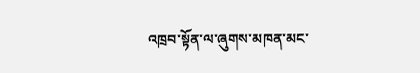འཁྲབ་སྟོན་ལ་ཞུགས་མཁན་མང་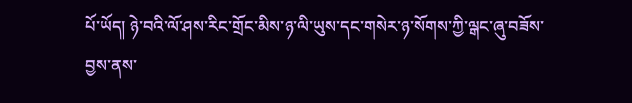པོ་ཡོད། ཉེ་བའི་ལོ་ཤས་རིང་གྲོང་མིས་ཉ་ལི་ཡུས་དང་གསེར་ཉ་སོགས་ཀྱི་ལྒང་ཞུ་བཟོས་བྱས་ནས་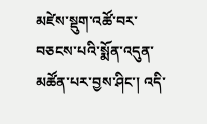མཛེས་སྡུག་འཚོ་བར་བཅངས་པའི་སྨོན་འདུན་མཚོན་པར་བྱས་ཤིང་། འདི་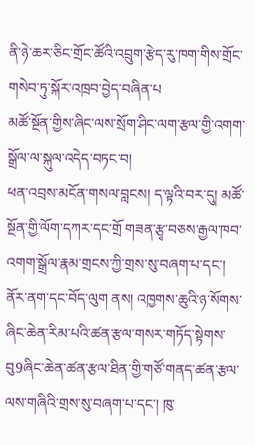ནི་ཉེ་ཆར་ཅིང་གྲོང་ཚོའི་འབྲུག་རྩེད་རུ་ཁག་གིས་གྲོང་གསེབ་ཏུ་སྐོར་འཁྲབ་བྱེད་བཞིན་པ
མཚོ་སྔོན་གྱིས་ཞིང་ལས་སྲོག་ཤིང་ལག་རྩལ་གྱི་འགག་སྒྲོལ་ལ་སྐུལ་འདེད་བཏང་བ།
ཕན་འབྲས་མངོན་གསལ་བླངས། ད་ལྟའི་བར་དུ། མཚོ་སྔོན་གྱི་ལོག་དཀར་དང་གྲོ གཟན་རྩྭ་བཅས་རྒྱལ་ཁབ་འགག་སྒྲོལ་རྣམ་གྲངས་ཀྱི་གྲས་སུ་བཞག་པ་དང་། ནོར་ནག་དང་བོད་ལུག ནས། འཁྱགས་ཆུའི་ཉ་སོགས་ཞིང་ཆེན་རིམ་པའི་ཚན་རྩལ་གསར་གཏོད་སྟེགས་བུ9ཞིང་ཆེན་ཚན་རྩལ་ཐིན་གྱི་གཙོ་གནད་ཚན་རྩལ་ལས་གཞིའི་གྲས་སུ་བཞག་པ་དང་། ཁུ་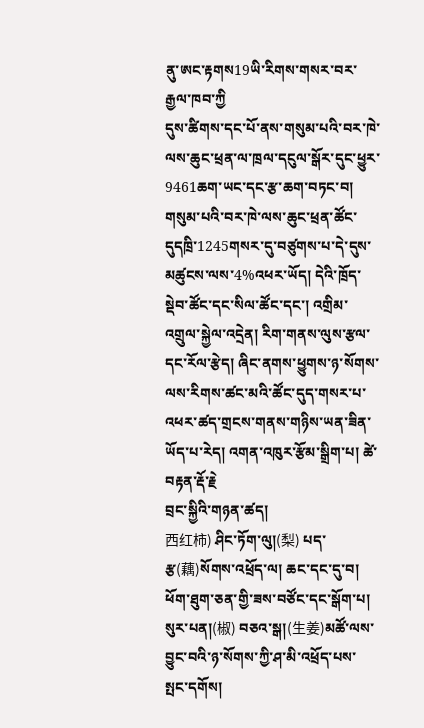ནུ་ཨང་རྟགས19ཡི་རིགས་གསར་བར་རྒྱལ་ཁབ་ཀྱི
དུས་ཚིགས་དང་པོ་ནས་གསུམ་པའི་བར་ཁེ་ལས་ཆུང་ཕྲན་ལ་ཁྲལ་དངུལ་སྒོར་དུང་ཕྱུར་9461ཆག་ཡང་དང་རྩ་ཆག་བཏང་བ།
གསུམ་པའི་བར་ཁེ་ལས་ཆུང་ཕྲན་ཚོང་དུདཁྲི་1245གསར་དུ་བཙུགས་པ་དེ་དུས་མཚུངས་ལས་4%འཕར་ཡོད། དེའི་ཁྲོད་སྡེབ་ཚོང་དང་སིལ་ཚོང་དང་། འགྲིམ་འགྲུལ་སྐྱེལ་འདྲེན། རིག་གནས་ལུས་རྩལ་དང་རོལ་རྩེད། ཞིང་ནགས་ཕྱུགས་ཉ་སོགས་ལས་རིགས་ཚང་མའི་ཚོང་དུད་གསར་པ་འཕར་ཚད་གྲངས་གནས་གཉིས་ཡན་ཟིན་ཡོད་པ་རེད། འགན་འཁུར་རྩོམ་སྒྲིག་པ། ཚེ་བརྟན་རྡོ་རྗེ
བྲང་སྐྱིའི་གཉན་ཚད།
西红柿) ཤིང་ཏོག་ལུ།(梨) པད་རྩ(藕)སོགས་འཕྲོད་ལ། ཆང་དང་དུ་བ། ཕོག་ཐུག་ཅན་གྱི་ཟས་བཙོང་དང་སྒོག་པ། སུར་པན།(椒) བཅའ་སྒ།(生姜)མཚོ་ལས་བྱུང་བའི་ཉ་སོགས་ཀྱི་ཤ་མི་འཕྲོད་པས་སྤང་དགོས།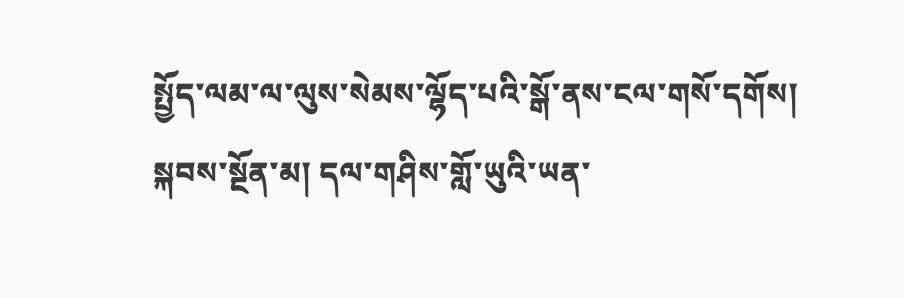སྤྱོད་ལམ་ལ་ལུས་སེམས་ལྷོད་པའི་སྒོ་ནས་ངལ་གསོ་དགོས། སྐབས་སྔོན་མ། དལ་གཤིས་གློ་ཡུའི་ཡན་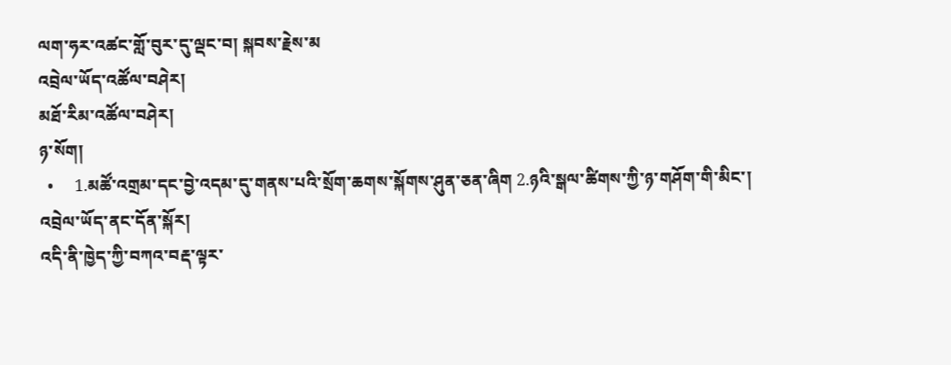ལག་ཧར་འཚང་གློ་བུར་དུ་ལྡང་བ། སྐབས་རྗེས་མ
འབྲེལ་ཡོད་འཚོལ་བཤེར།
མཐོ་རིམ་འཚོལ་བཤེར།
ཉ་སོག།
  •     1.མཚོ་འགྲམ་དང་བྱེ་འདམ་དུ་གནས་པའི་སྲོག་ཆགས་སྐོགས་ཤུན་ཅན་ཞིག 2.ཉའི་སྒལ་ཚིགས་ཀྱི་ཉ་གཤོག་གི་མིང་།
འབྲེལ་ཡོད་ནང་དོན་སྐོར།
འདི་ནི་ཁྱེད་ཀྱི་བཀའ་བརྡ་ལྟར་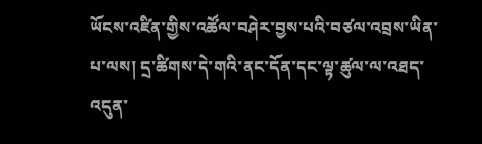ཡོངས་འཛིན་གྱིས་འཚོལ་བཤེར་བྱས་པའི་བཙལ་འབྲས་ཡིན་པ་ལས། དྲ་ཚིགས་དེ་གའི་ནང་དོན་དང་ལྟ་ཚུལ་ལ་འཐད་འདུན་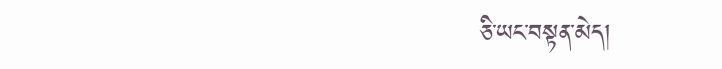ཅི་ཡང་བསྟན་མེད།